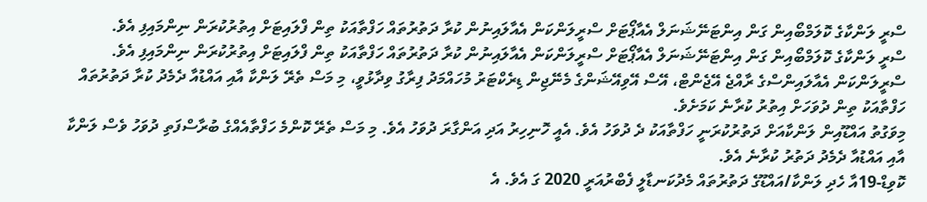ސްރީ ލަންކާގެ ކޮލަމްބޯއިން ގަން އިންޓަނޭޝަނަލް އެއާޕޯޓަށް ސްރީލަންކަން އެއާލައިނުން ކުރާ ދަތުރުތައް ހަފްތާއަކު ތިން ފްލައިޓަށް އިތުރުކުރަން ނިންމައިފި އެވެ.
ސްރީ ލަންކާގެ ކޮލަމްބޯއިން ގަން އިންޓަނޭޝަނަލް އެއާޕޯޓަށް ސްރީލަންކަން އެއާލައިނުން ކުރާ ދަތުރުތައް ހަފްތާއަކު ތިން ފްލައިޓަށް އިތުރުކުރަން ނިންމައިފި އެވެ.
ސްރީލަންކަން އެއާލައިންސްގެ ރާއްޖެ އޭޖެންޓް، އޭސް އޭވިއޭޝަންގެ މެނޭޖިން ޑިރެކްޓަރު މުހައްމަދު ފިރާގު ވިދާޅުވީ، މި މަސް ތެރޭ ލަންކާ އާއި އައްޑުއާ ދެމެދު ކުރާ ދަތުރުތައް ހަފްތާއަކު ތިން ދުވަހަށް އިތުރު ކުރާނެ ކަމަށެވެ.
މިވަގުތު އައްޑޫއިން ލަންކާއަށް ދަތުރުކުރަނީ ހަފްތާއަކު ދެ ދުވަހު އެވެ. އެއީ ހޮނިހިރު އަދި އަންގާރަ ދުވަހު އެވެ. މި މަސް ތެރޭ ކޮންމެ ހަފްތާއެއްގެ ބުރާސްފަތި ދުވަހު ވެސް ލަންކާ އާއި އައްޑުއާ ދެމެދު ދަތުރު ކުރާނެ އެވެ.
ކޮވިޑް-19އާ ހެދި ލަންކާ/އައްޑޫގެ ދަތުރުތައް މެދުކަނޑާލީ ފެބްރުއަރީ 2020 ގަ އެވެ. އެ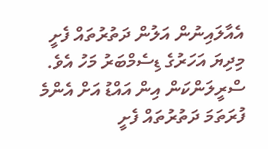އެއާލައިނުން އަލުން ދަތުރުތައް ފެށީ މިދިޔަ އަހަރުގެ ޑިސެމްބަރު މަހު އެވެ.
ސްރީލަންކަން އިން އައްޑު އަށް އެންމެ ފުރަތަމަ ދަތުރުތައް ފެށީ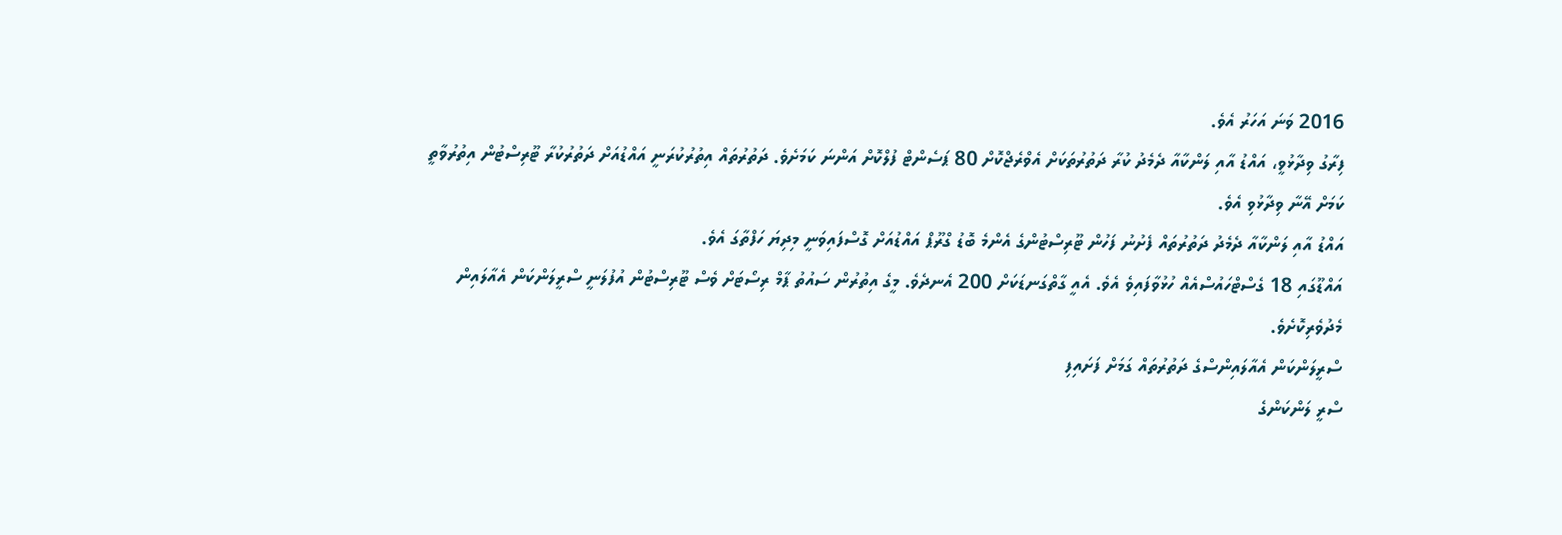2016 ވަނަ އަހަރު އެވެ.
ފިރާގު ވިދާޅުވީ، އައްޑު އާއި ލަންކާއާ ދެމެދު ކުރާ ދަތުރުތަކަށް އެވްރެޖްކޮށް 80 ޕަސެންޓް ފުލްކޮށް އަންނަ ކަމަށެވެ. ދަތުރުތައް އިތުރުކުރަނީ އައްޑުއަށް ދަތުރުކުރާ ޓޫރިސްޓުން އިތުރުވާތީ ކަމަށް އޭނާ ވިދާޅުވި އެވެ.
އައްޑު އާއި ލަންކާއާ ދެމެދު ދަތުރުތައް ފެށުނު ފަހުން ޓޫރިސްޓުންގެ އެންމެ ބޮޑު ގްރޫޕް އައްޑުއަށް ގޮސްފައިވަނީ މިދިޔަ ހަފްތާގަ އެވެ.
އައްޑޫގައި 18 ގެސްޓްހައުސްއެއް ހުޅުވާފައިވެ އެވެ. އެއީ ގާތްގަނޑަކަށް 200 އެނދެވެ. މީގެ އިތުރުން ސައުތު ޕާމް ރިސޯޓަށް ވެސް ޓޫރިސްޓުން އުފުލަނީ ސްރީލަންކަން އެއާލައިން މެދުވެރިކޮށެވެ.
ސްރީލަންކަން އެއާލައިންސްގެ ދަތުރުތައް ގަމަށް ފަށައިފި
ސްރީ ލަންކަންގެ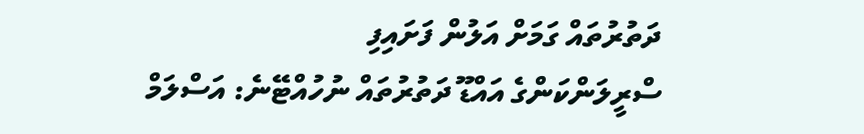ދަތުރުތައް ގަމަށް އަލުން ފަށައިފި
ސްރީލަންކަންގެ އައްޑޫ ދަތުރުތައް ނުހުއްޓޭނެ: އަސްލަމް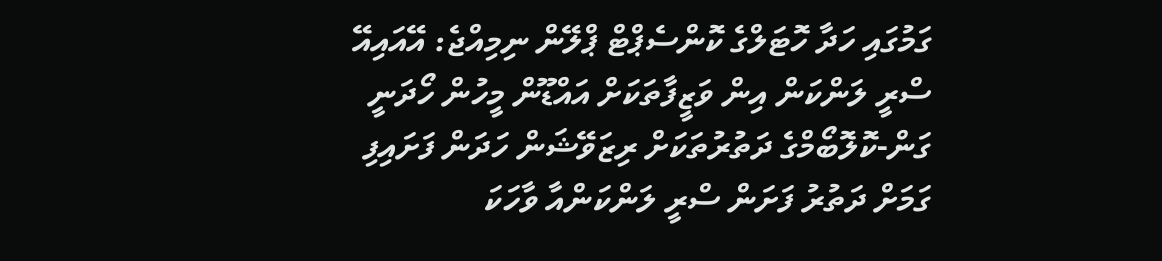ގަމުގައި ހަދާ ހޮޓަލްގެ ކޮންސެޕްޓް ޕްލޭން ނިމިއްޖެ: އޭއައިއޭ
ސްރީ ލަންކަން އިން ވަޒީފާތަކަށް އައްޑޫން މީހުން ހޯދަނީ
ގަން-ކޮލޮބޯމްގެ ދަތުރުތަކަށް ރިޒަވޭޝަން ހަދަން ފަށައިފި
ގަމަށް ދަތުރު ފަށަން ސްރީ ލަންކަންއާ ވާހަކަ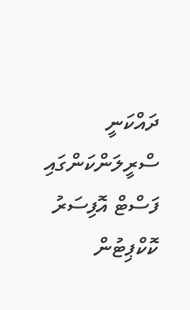ދައްކަނީ
ސްރީލަންކަންގައި ފަސްޓް އޮފިސަރު ކޮކްޕިޓުން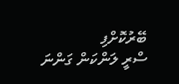ބޭރުކޮށްފި
ސްރީ ލަންކަން ގަންނަ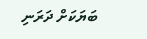ބަޔަކަށް ދަރަނި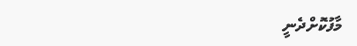މާފުކޮށްދެނީ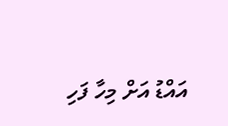އައްޑު އަށް މިހާ ފަހި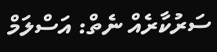ސަރުކާރެއް ނެތް: އަސްލަމް